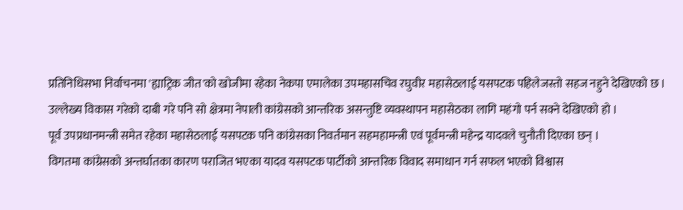प्रतिनिधिसभा निर्वाचनमा 'ह्याट्रिक जीत'को खोजीमा रहेका नेकपा एमालेका उपमहासचिव रघुवीर महासेठलाई यसपटक पहिलेजस्तो सहज नहुने देखिएको छ ।
उल्लेख्य विकास गरेको दाबी गरे पनि सो क्षेत्रमा नेपाली कांग्रेसको आन्तरिक असन्तुष्टि व्यवस्थापन महासेठका लागि महंगो पर्न सक्ने देखिएको हो ।
पूर्व उपप्रधानमन्त्री समेत रहेका महासेठलाई यसपटक पनि कांग्रेसका निवर्तमान सहमहामन्त्री एवं पूर्वमन्त्री महेन्द्र यादवले चुनौती दिएका छन् ।
विगतमा कांग्रेसको अन्तर्घातका कारण पराजित भएका यादव यसपटक पार्टीको आन्तरिक विवाद समाधान गर्न सफल भएको विश्वास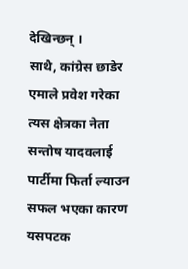देखिन्छन् ।
साथै, कांग्रेस छाडेर एमाले प्रवेश गरेका त्यस क्षेत्रका नेता सन्तोष यादवलाई पार्टीमा फिर्ता ल्याउन सफल भएका कारण यसपटक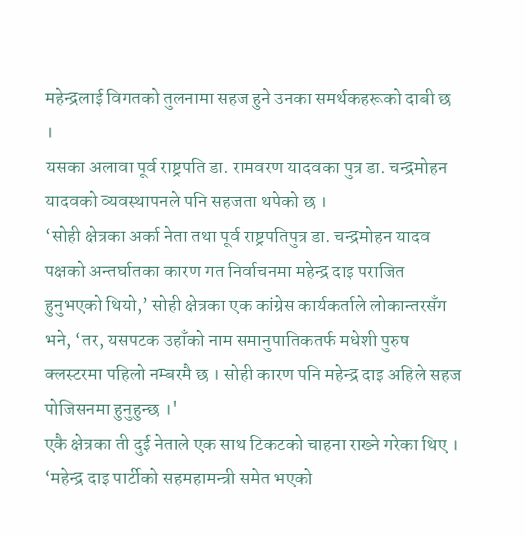महेन्द्रलाई विगतको तुलनामा सहज हुने उनका समर्थकहरूको दाबी छ ।
यसका अलावा पूर्व राष्ट्रपति डा. रामवरण यादवका पुत्र डा. चन्द्रमोहन यादवको व्यवस्थापनले पनि सहजता थपेको छ ।
‘सोही क्षेत्रका अर्का नेता तथा पूर्व राष्ट्रपतिपुत्र डा. चन्द्रमोहन यादव पक्षको अन्तर्घातका कारण गत निर्वाचनमा महेन्द्र दाइ पराजित हुनुभएको थियो,’ सोही क्षेत्रका एक कांग्रेस कार्यकर्ताले लोकान्तरसँग भने, ‘तर, यसपटक उहाँको नाम समानुपातिकतर्फ मधेशी पुरुष क्लस्टरमा पहिलो नम्बरमै छ । सोही कारण पनि महेन्द्र दाइ अहिले सहज पोजिसनमा हुनुहुन्छ ।'
एकै क्षेत्रका ती दुई नेताले एक साथ टिकटको चाहना राख्ने गरेका थिए । ‘महेन्द्र दाइ पार्टीको सहमहामन्त्री समेत भएको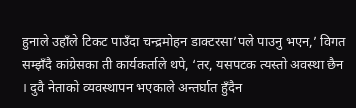हुनाले उहाँले टिकट पाउँदा चन्द्रमोहन डाक्टरसा’पले पाउनु भएन,’ विगत सम्झँदै कांग्रेसका ती कार्यकर्ताले थपे, ‘तर, यसपटक त्यस्तो अवस्था छैन । दुवै नेताको व्यवस्थापन भएकाले अन्तर्घात हुँदैन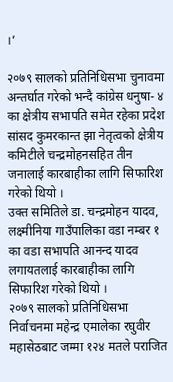।’

२०७९ सालको प्रतिनिधिसभा चुनावमा अन्तर्घात गरेको भन्दै कांग्रेस धनुषा- ४ का क्षेत्रीय सभापति समेत रहेका प्रदेश सांसद कुमरकान्त झा नेतृत्वको क्षेत्रीय कमिटीले चन्द्रमोहनसहित तीन जनालाई कारबाहीका लागि सिफारिश गरेको थियो ।
उक्त समितिले डा. चन्द्रमोहन यादव, लक्ष्मीनिया गाउँपालिका वडा नम्बर १ का वडा सभापति आनन्द यादव लगायतलाई कारबाहीका लागि सिफारिश गरेको थियो ।
२०७९ सालको प्रतिनिधिसभा निर्वाचनमा महेन्द्र एमालेका रघुवीर महासेठबाट जम्मा १२४ मतले पराजित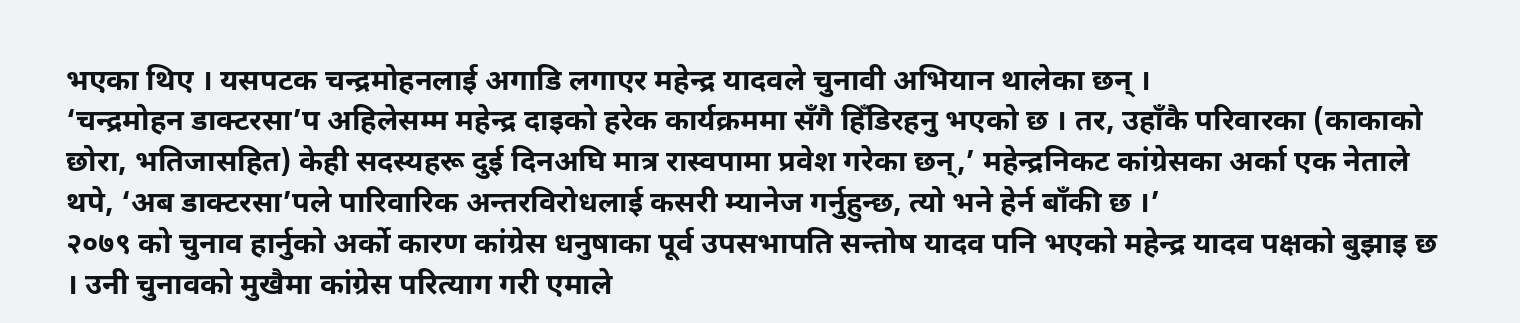भएका थिए । यसपटक चन्द्रमोहनलाई अगाडि लगाएर महेन्द्र यादवले चुनावी अभियान थालेका छन् ।
‘चन्द्रमोहन डाक्टरसा’प अहिलेसम्म महेन्द्र दाइको हरेक कार्यक्रममा सँगै हिँडिरहनु भएको छ । तर, उहाँकै परिवारका (काकाको छोरा, भतिजासहित) केही सदस्यहरू दुई दिनअघि मात्र रास्वपामा प्रवेश गरेका छन्,’ महेन्द्रनिकट कांग्रेसका अर्का एक नेताले थपे, ‘अब डाक्टरसा’पले पारिवारिक अन्तरविरोधलाई कसरी म्यानेज गर्नुहुन्छ, त्यो भने हेर्न बाँकी छ ।’
२०७९ को चुनाव हार्नुको अर्को कारण कांग्रेस धनुषाका पूर्व उपसभापति सन्तोष यादव पनि भएको महेन्द्र यादव पक्षको बुझाइ छ । उनी चुनावको मुखैमा कांग्रेस परित्याग गरी एमाले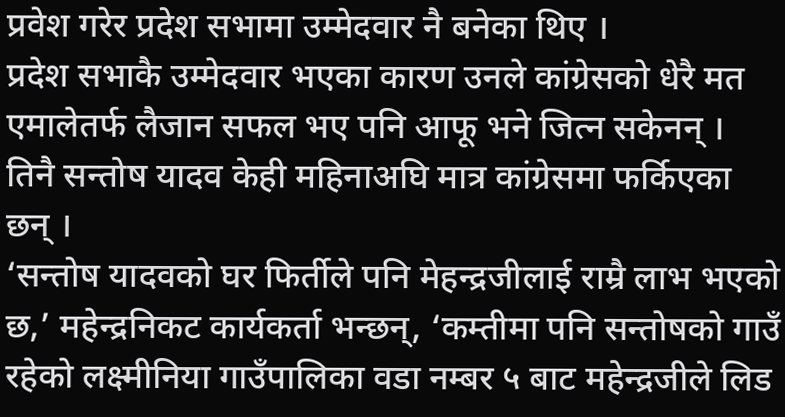प्रवेश गरेर प्रदेश सभामा उम्मेदवार नै बनेका थिए ।
प्रदेश सभाकै उम्मेदवार भएका कारण उनले कांग्रेसको धेरै मत एमालेतर्फ लैजान सफल भए पनि आफू भने जित्न सकेनन् । तिनै सन्तोष यादव केही महिनाअघि मात्र कांग्रेसमा फर्किएका छन् ।
‘सन्तोष यादवको घर फिर्तीले पनि मेहन्द्रजीलाई राम्रै लाभ भएको छ,’ महेन्द्रनिकट कार्यकर्ता भन्छन्, ‘कम्तीमा पनि सन्तोषको गाउँ रहेको लक्ष्मीनिया गाउँपालिका वडा नम्बर ५ बाट महेन्द्रजीले लिड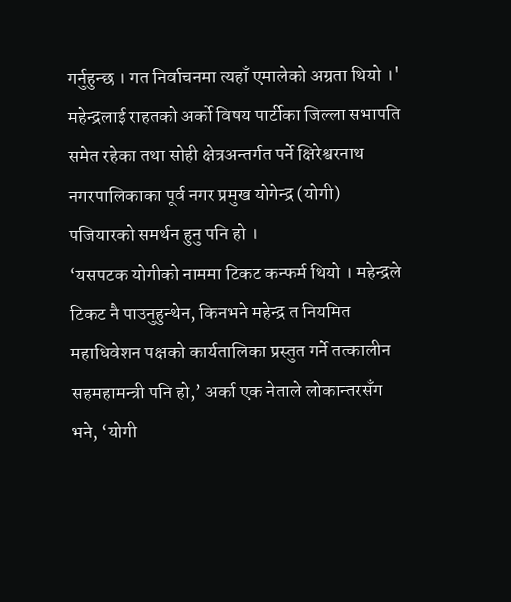गर्नुहुन्छ । गत निर्वाचनमा त्यहाँ एमालेको अग्रता थियो ।'
महेन्द्रलाई राहतको अर्को विषय पार्टीका जिल्ला सभापति समेत रहेका तथा सोही क्षेत्रअन्तर्गत पर्ने क्षिरेश्वरनाथ नगरपालिकाका पूर्व नगर प्रमुख योगेन्द्र (योगी) पजियारको समर्थन हुनु पनि हो ।
‘यसपटक योगीको नाममा टिकट कन्फर्म थियो । महेन्द्रले टिकट नै पाउनुहुन्थेन, किनभने महेन्द्र त नियमित महाधिवेशन पक्षको कार्यतालिका प्रस्तुत गर्ने तत्कालीन सहमहामन्त्री पनि हो,’ अर्का एक नेताले लोकान्तरसँग भने, ‘योगी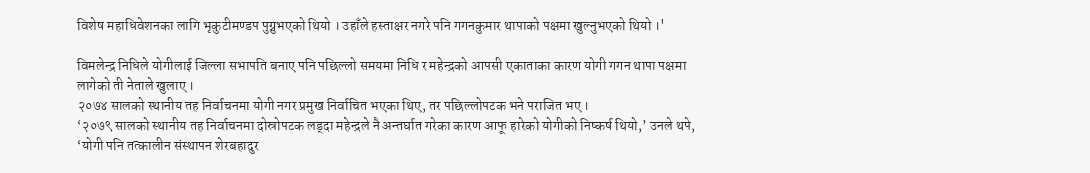विशेष महाधिवेशनका लागि भृकुटीमण्डप पुग्नुभएको थियो । उहाँले हस्ताक्षर नगरे पनि गगनकुमार थापाको पक्षमा खुल्नुभएको थियो ।'

विमलेन्द्र निधिले योगीलाई जिल्ला सभापति बनाए पनि पछिल्लो समयमा निधि र महेन्द्रको आपसी एकाताका कारण योगी गगन थापा पक्षमा लागेको ती नेताले खुलाए ।
२०७४ सालको स्थानीय तह निर्वाचनमा योगी नगर प्रमुख निर्वाचित भएका थिए, तर पछिल्लोपटक भने पराजित भए ।
‘२०७९ सालको स्थानीय तह निर्वाचनमा दोस्रोपटक लड्दा महेन्द्रले नै अन्तर्घात गरेका कारण आफू हारेको योगीको निष्कर्ष थियो,’ उनले थपे, ‘योगी पनि तत्कालीन संस्थापन शेरबहादुर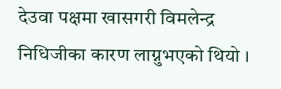देउवा पक्षमा खासगरी विमलेन्द्र निधिजीका कारण लाग्नुभएको थियो ।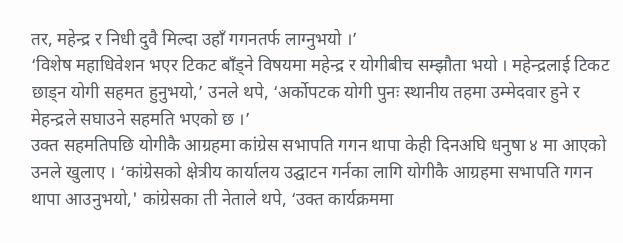तर, महेन्द्र र निधी दुवै मिल्दा उहाँ गगनतर्फ लाग्नुभयो ।’
‘विशेष महाधिवेशन भएर टिकट बाँड्ने विषयमा महेन्द्र र योगीबीच सम्झौता भयो । महेन्द्रलाई टिकट छाड्न योगी सहमत हुनुभयो,’ उनले थपे, ‘अर्कोपटक योगी पुनः स्थानीय तहमा उम्मेदवार हुने र मेहन्द्रले सघाउने सहमति भएको छ ।’
उक्त सहमतिपछि योगीकै आग्रहमा कांग्रेस सभापति गगन थापा केही दिनअघि धनुषा ४ मा आएको उनले खुलाए । ‘कांग्रेसको क्षेत्रीय कार्यालय उद्घाटन गर्नका लागि योगीकै आग्रहमा सभापति गगन थापा आउनुभयो,' कांग्रेसका ती नेताले थपे, ‘उक्त कार्यक्रममा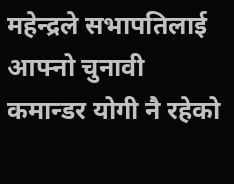महेन्द्रले सभापतिलाई आफ्नो चुनावी कमान्डर योगी नै रहेको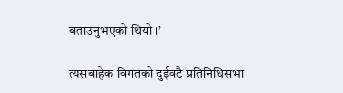बताउनुभएको थियो ।’

त्यसबाहेक विगतको दुईवटै प्रतिनिधिसभा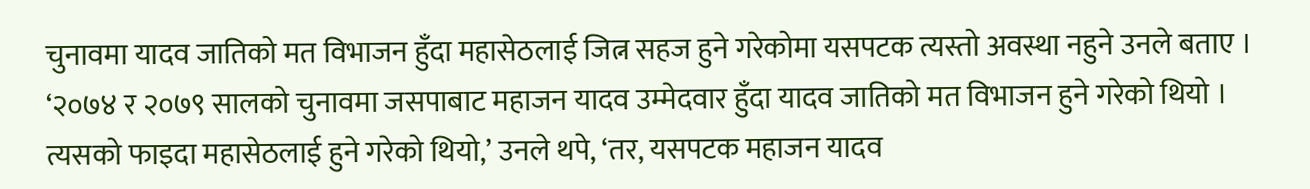चुनावमा यादव जातिको मत विभाजन हुँदा महासेठलाई जित्न सहज हुने गरेकोमा यसपटक त्यस्तो अवस्था नहुने उनले बताए ।
‘२०७४ र २०७९ सालको चुनावमा जसपाबाट महाजन यादव उम्मेदवार हुँदा यादव जातिको मत विभाजन हुने गरेको थियो । त्यसको फाइदा महासेठलाई हुने गरेको थियो,’ उनले थपे, ‘तर, यसपटक महाजन यादव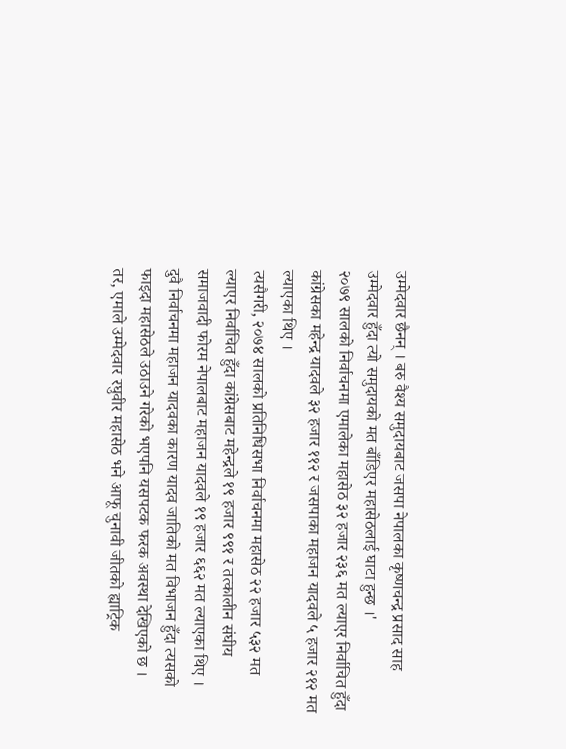उम्मेदवार छैनन् । बरु वैश्य समुदायबाट जसपा नेपालका कृष्णचन्द्र प्रसाद साह उम्मेदवार हुँदा त्यो समुदायको मत बाँडिएर महासेठलाई घाटा हुन्छ ।'
२०७९ सालको निर्वाचनमा एमालेका महासेठ ३२ हजार २३६ मत ल्याएर निर्वाचित हुँदा कांग्रेसका महेन्द्र यादवले ३२ हजार ११२ र जसपाका महाजन यादवले ५ हजार २१२ मत ल्याएका थिए ।
त्यसैगरी, २०७४ सालको प्रतिनिधिसभा निर्वाचनमा महासेठ २२ हजार ५३२ मत ल्याएर निर्वाचित हुँदा कांग्रेसबाट महेन्द्रले १९ हजार ९९१ र तत्कालीन संघीय समाजवादी फोरम नेपालबाट महाजन यादवले १९ हजार ६६२ मत ल्याएका थिए ।
दुवै निर्वाचनमा महाजन यादवका कारण यादव जातिको मत विभाजन हुँदा त्यसको फाइदा महासेठले उठाउने गरेको भएपनि यसपटक फरक अवस्था देखिएको छ ।
तर, एमाले उम्मेदवार रघुवीर महासेठ भने आफू चुनावी जीतको ह्याट्रिक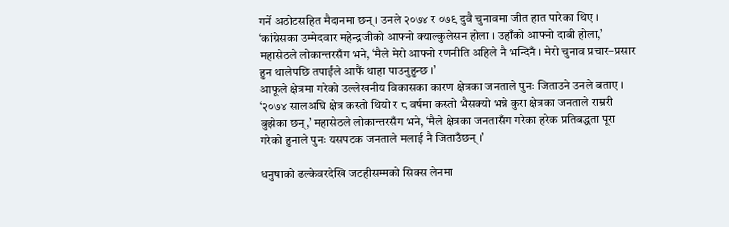गर्ने अठोटसहित मैदानमा छन् । उनले २०७४ र ०७९ दुवै चुनावमा जीत हात पारेका थिए ।
‘कांग्रेसका उम्मेदवार महेन्द्रजीको आफ्नो क्याल्कुलेसन होला । उहाँको आफ्नो दाबी होला,’ महासेठले लोकान्तरसँग भने, ‘मैले मेरो आफ्नो रणनीति अहिले नै भन्दिनँ । मेरो चुनाव प्रचार–प्रसार हुन थालेपछि तपाईंले आफैं थाहा पाउनुहुन्छ ।’
आफूले क्षेत्रमा गरेको उल्लेखनीय विकासका कारण क्षेत्रका जनताले पुनः जिताउने उनले बताए । ‘२०७४ सालअघि क्षेत्र कस्तो थियो र ८ वर्षमा कस्तो भैसक्यो भन्ने कुरा क्षेत्रका जनताले राम्ररी बुझेका छन्,’ महासेठले लोकान्तरसँग भने, ‘मैले क्षेत्रका जनतासँग गरेका हरेक प्रतिबद्धता पूरा गरेको हुनाले पुनः यसपटक जनताले मलाई नै जिताउँछन् ।’

धनुषाको ढल्केवरदेखि जटहीसम्मको सिक्स लेनमा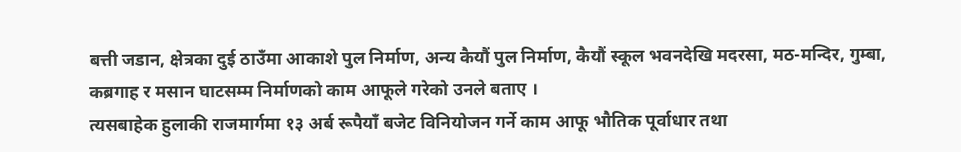बत्ती जडान, क्षेत्रका दुई ठाउँमा आकाशे पुल निर्माण, अन्य कैयौं पुल निर्माण, कैयौं स्कूल भवनदेखि मदरसा, मठ-मन्दिर, गुम्बा, कब्रगाह र मसान घाटसम्म निर्माणको काम आफूले गरेको उनले बताए ।
त्यसबाहेक हुलाकी राजमार्गमा १३ अर्ब रूपैयाँ बजेट विनियोजन गर्ने काम आफू भौतिक पूर्वाधार तथा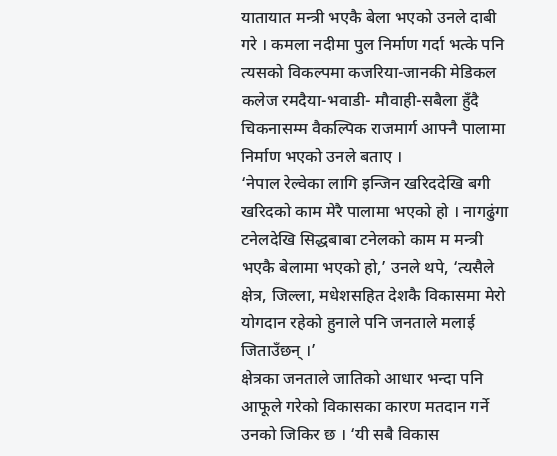यातायात मन्त्री भएकै बेला भएको उनले दाबी गरे । कमला नदीमा पुल निर्माण गर्दा भत्के पनि त्यसको विकल्पमा कजरिया-जानकी मेडिकल कलेज रमदैया-भवाडी- मौवाही-सबैला हुँदै चिकनासम्म वैकल्पिक राजमार्ग आफ्नै पालामा निर्माण भएको उनले बताए ।
‘नेपाल रेल्वेका लागि इन्जिन खरिददेखि बगी खरिदको काम मेरै पालामा भएको हो । नागढुंगा टनेलदेखि सिद्धबाबा टनेलको काम म मन्त्री भएकै बेलामा भएको हो,’ उनले थपे, ‘त्यसैले क्षेत्र, जिल्ला, मधेशसहित देशकै विकासमा मेरो योगदान रहेको हुनाले पनि जनताले मलाई जिताउँछन् ।’
क्षेत्रका जनताले जातिको आधार भन्दा पनि आफूले गरेको विकासका कारण मतदान गर्ने उनको जिकिर छ । ‘यी सबै विकास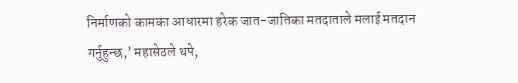निर्माणको कामका आधारमा हरेक जात-जातिका मतदाताले मलाई मतदान गर्नुहुन्छ,’ महासेठले थपे,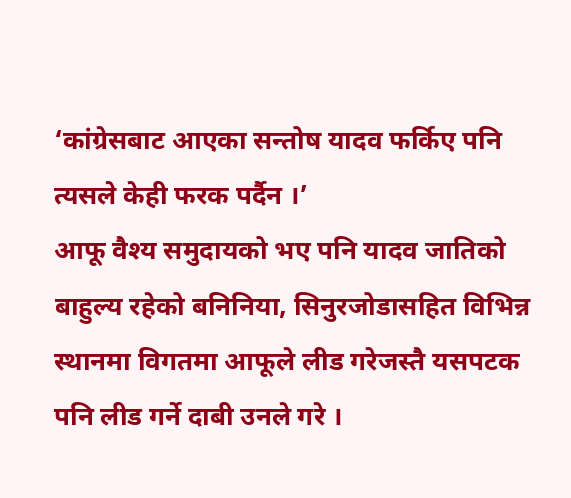‘कांग्रेसबाट आएका सन्तोष यादव फर्किए पनि त्यसले केही फरक पर्दैन ।’
आफू वैश्य समुदायको भए पनि यादव जातिको बाहुल्य रहेको बनिनिया, सिनुरजोडासहित विभिन्न स्थानमा विगतमा आफूले लीड गरेजस्तै यसपटक पनि लीड गर्ने दाबी उनले गरे ।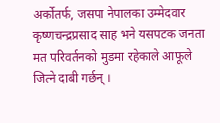अर्कोतर्फ, जसपा नेपालका उम्मेदवार कृष्णचन्द्रप्रसाद साह भने यसपटक जनता मत परिवर्तनको मुडमा रहेकाले आफूले जित्ने दाबी गर्छन् ।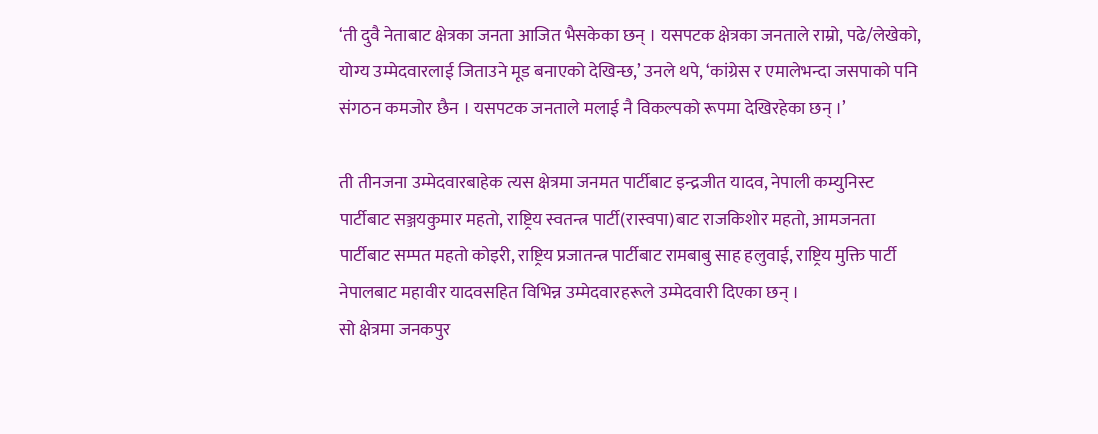‘ती दुवै नेताबाट क्षेत्रका जनता आजित भैसकेका छन् । यसपटक क्षेत्रका जनताले राम्रो, पढे/लेखेको, योग्य उम्मेदवारलाई जिताउने मूड बनाएको देखिन्छ,’ उनले थपे, ‘कांग्रेस र एमालेभन्दा जसपाको पनि संगठन कमजोर छैन । यसपटक जनताले मलाई नै विकल्पको रूपमा देखिरहेका छन् ।’

ती तीनजना उम्मेदवारबाहेक त्यस क्षेत्रमा जनमत पार्टीबाट इन्द्रजीत यादव, नेपाली कम्युनिस्ट पार्टीबाट सञ्जयकुमार महतो, राष्ट्रिय स्वतन्त्र पार्टी(रास्वपा)बाट राजकिशोर महतो, आमजनता पार्टीबाट सम्पत महतो कोइरी, राष्ट्रिय प्रजातन्त्र पार्टीबाट रामबाबु साह हलुवाई, राष्ट्रिय मुक्ति पार्टी नेपालबाट महावीर यादवसहित विभिन्न उम्मेदवारहरूले उम्मेदवारी दिएका छन् ।
सो क्षेत्रमा जनकपुर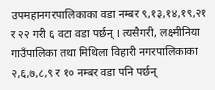उपमहानगरपालिकाका वडा नम्बर ९,१३,१४,१९,२१ र २२ गरी ६ वटा वडा पर्छन् । त्यसैगरी, लक्ष्मीनिया गाउँपालिका तथा मिथिला विहारी नगरपालिकाका २,६,७,८,९ र १० नम्बर वडा पनि पर्छन्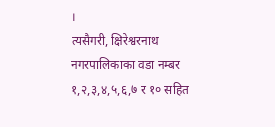।
त्यसैगरी, क्षिरेश्वरनाथ नगरपालिकाका वडा नम्बर १,२,३,४,५,६,७ र १० सहित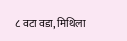८ वटा वडा, मिथिला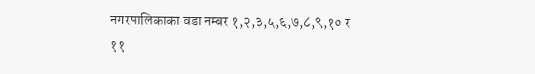नगरपालिकाका वडा नम्बर १,२,३,५,६,७,८,९,१० र ११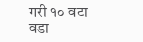गरी १० वटा वडा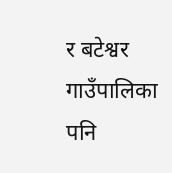र बटेश्वर गाउँपालिका पनि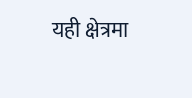यही क्षेत्रमा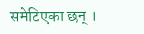समेटिएका छन् ।